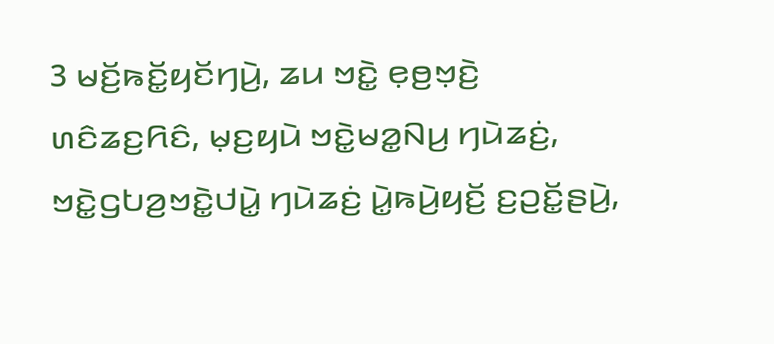3 ꤗꤢꤩ꤬ꤒꤢꤩ꤭ꤟꤢꤩꤚꤣꤧ꤬, ꤘꤣ ꤠꤢꤧ꤭ ꤕ꤫ꤥ꤬ꤠ꤫ꤢꤧ꤬ ꤛꤢꤨꤘꤢ꤬ꤖꤢꤨ, ꤗ꤫ꤢ꤬ꤟꤣꤧ ꤠꤢꤧ꤭ꤗꤤ꤭ꤡꤣ꤬ ꤚꤣꤧꤘꤢꤦ꤬, ꤠꤢꤧ꤭ꤞꤝꤤ꤬ꤠꤢꤧ꤭ꤓꤣꤧ꤭ ꤚꤣꤧꤘꤢꤦ꤬ ꤣꤧ꤭ꤒꤣꤧ꤬ꤟꤢꤩ꤬ ꤢ꤬ꤑꤢꤩ꤭ꤔꤣꤧ꤬,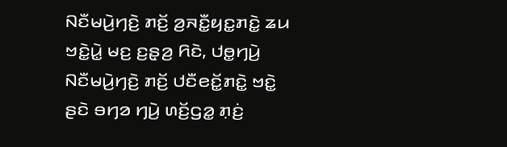ꤡꤢꤪꤗꤣꤧ꤬ꤚꤢꤧ꤬ ꤊꤢꤩ꤬ ꤤ꤬ꤏꤢꤪ꤭ꤟꤢ꤭ꤊꤢꤧ꤭ ꤘꤣ ꤠꤢꤧ꤭ꤣꤧ꤭ ꤗꤢ꤬ ꤢ꤬ꤔ꤫ꤤ꤬ ꤖꤢꤧ, ꤓꤥ꤭ꤚꤣꤧ꤬ ꤡꤢꤪꤗꤣꤧ꤬ꤚꤢꤧ꤬ ꤊꤢꤩ꤬ ꤓꤢꤪꤕꤢꤩ꤭ꤊꤢꤧ꤭ ꤠꤢꤧ꤭ ꤔꤢꤧ ꤋꤚꤤ ꤚꤣꤧ꤬ ꤛꤢꤩ꤬ꤞꤤ꤭ ꤊ꤫ꤢꤦ꤬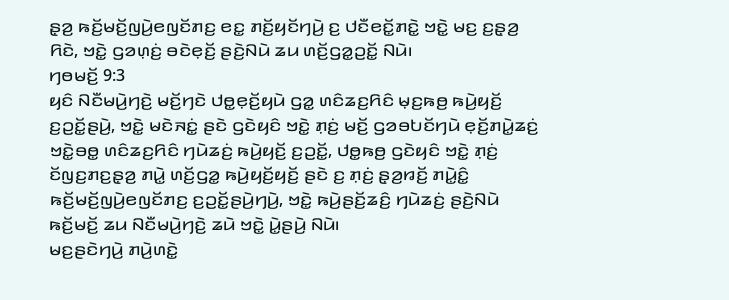ꤔ꤫ꤤ꤬ ꤒꤢꤩ꤬ꤗꤢꤩ꤬ꤜꤣꤧ꤬ꤕꤜꤢꤩꤊꤢ꤬ ꤕꤢ꤭ ꤊꤢꤩ꤬ꤟꤢꤩꤚꤣꤧ꤬ ꤢ꤬ ꤓꤢꤪꤕꤢꤩ꤭ꤊꤢꤧ꤭ ꤠꤢꤧ꤭ ꤗꤢ꤬ ꤢ꤬ꤔ꤫ꤤ꤬ ꤖꤢꤧ, ꤠꤢꤧ꤭ ꤞꤤꤛ꤫ꤢꤦ꤬ ꤋꤢꤧꤕ꤫ꤢꤩ꤬ ꤔꤢꤧ꤬ꤡꤣꤧ ꤘꤣ ꤛꤢꤩ꤬ꤞꤤ꤭ꤑꤢꤩ꤭ ꤡꤣꤧ꤯
ꤚꤥꤗꤢꤩ꤬ 9:3
ꤟꤢꤨ ꤡꤢꤪꤗꤣꤧ꤬ꤚꤢꤧ꤬ ꤗꤢꤩ꤬ꤚꤢꤧ ꤓꤥ꤭ꤕ꤫ꤢꤩ꤬ꤟꤣꤧ ꤞꤤ꤭ ꤛꤢꤨꤘꤢ꤬ꤖꤢꤨ ꤗ꤫ꤢ꤬ꤒꤥ꤬ ꤒꤣꤧ꤬ꤟꤢꤩ꤬ ꤢ꤬ꤑꤢꤩ꤭ꤔꤣꤧ꤬, ꤠꤢꤧ꤭ ꤗꤢꤧꤏꤢꤦ꤭ ꤔꤢꤧ ꤞꤢꤧꤟꤢꤨ ꤠꤢꤧ꤭ ꤊ꤫ꤢꤦ꤬ ꤗꤢꤩ꤬ ꤞꤤꤋꤝꤢꤩꤚꤣꤧ ꤕ꤫ꤢꤩ꤬ꤊꤣꤧ꤭ꤘꤢꤦ꤬ ꤠꤢꤧ꤭ꤋꤥ꤭ ꤛꤢꤨꤘꤢ꤬ꤖꤢꤨ ꤚꤣꤧꤘꤢꤦ꤬ ꤒꤣꤧ꤬ꤟꤢꤩ꤬ ꤢ꤬ꤑꤢꤩ꤭, ꤓꤥ꤭ꤒꤥ꤬ ꤞꤢꤧꤟꤢꤨ ꤠꤢꤧ꤭ ꤊ꤫ꤢꤦ꤬ ꤢꤩꤜꤢ꤬ꤊꤢ꤬ꤔ꤫ꤤ꤬ ꤊꤣꤧ꤭ ꤛꤢꤩ꤬ꤞꤤ꤭ ꤒꤣꤧ꤬ꤟꤢꤩ꤬ꤟꤢꤩ꤬ ꤔꤢꤧ ꤢ꤬ ꤊ꤫ꤢꤦ꤬ ꤔ꤫ꤤ꤬ꤙꤢꤩ꤬ ꤊꤣꤧ꤭ꤢꤨ꤭ ꤒꤢꤩ꤬ꤗꤢꤩ꤬ꤜꤣꤧ꤬ꤕꤜꤢꤩꤊꤢ꤬ ꤢ꤬ꤑꤢꤩ꤭ꤔꤣꤧ꤬ꤚꤣꤧ꤬, ꤠꤢꤧ꤭ ꤒꤣꤧ꤬ꤔꤢꤩ꤬ꤘꤢꤨ꤬ ꤚꤣꤧꤘꤢꤦ꤬ ꤔꤢꤧ꤬ꤡꤣꤧ ꤒꤢꤩ꤬ꤗꤢꤩ꤬ ꤘꤣ ꤡꤢꤪꤗꤣꤧ꤬ꤚꤢꤧ꤬ ꤘꤣꤧ ꤠꤢꤧ꤭ ꤣꤧ꤭ꤔꤣꤧ꤬ ꤡꤣꤧ꤯
ꤗꤢ꤬ꤔꤢꤧꤚꤣꤧ꤬ ꤊꤣꤧ꤬ꤛꤢꤧ꤭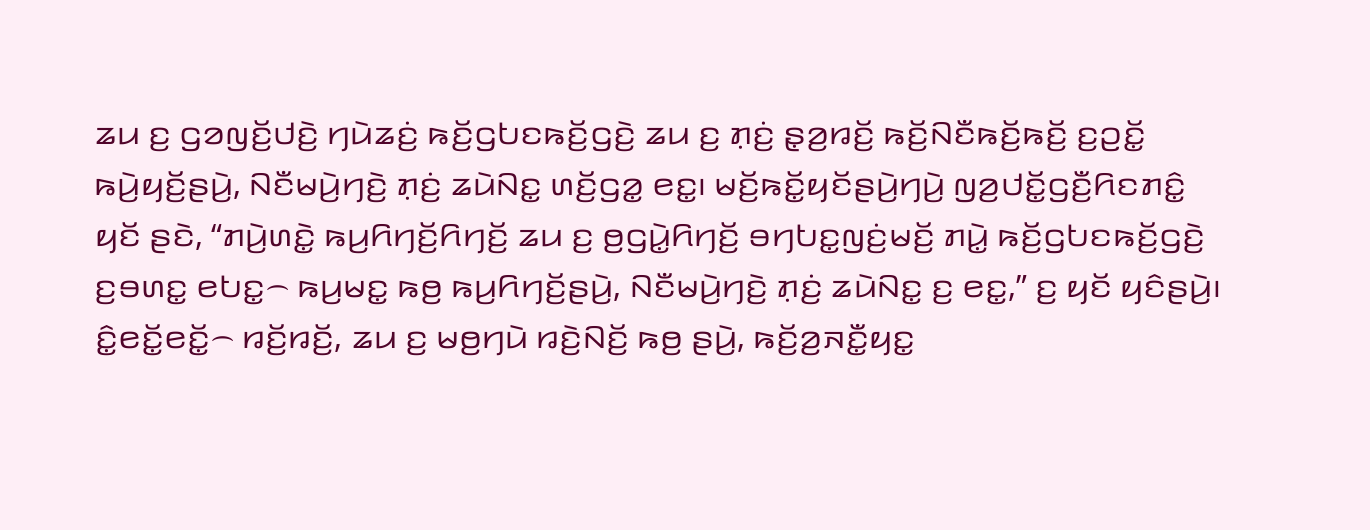ꤘꤣ ꤢ꤬ ꤞꤤꤜꤢꤩ꤬ꤓꤢꤧ꤬ ꤚꤣꤧꤘꤢꤦ꤬ ꤒꤢꤩ꤬ꤞꤝꤢꤒꤢꤩ꤬ꤞꤢꤧ꤬ ꤘꤣ ꤢ꤬ ꤊ꤫ꤢꤦ꤬ ꤔ꤫ꤤ꤬ꤙꤢꤩ꤬ ꤒꤢꤩ꤬ꤡꤢꤪꤒꤢꤩ꤬ꤒꤢꤩ꤬ ꤢ꤬ꤑꤢꤩ꤭ ꤒꤣꤧ꤬ꤟꤢꤩ꤬ꤔꤣꤧ꤬, ꤡꤢꤪꤗꤣꤧ꤬ꤚꤢꤧ꤬ ꤊ꤫ꤢꤦ꤬ ꤘꤣꤧꤡꤢ꤭ ꤛꤢꤩ꤬ꤞꤤ꤭ ꤕꤢ꤭꤯ ꤗꤢꤩ꤬ꤒꤢꤩ꤭ꤟꤢꤩꤔꤣꤧ꤬ꤚꤣꤧ꤬ ꤜꤤ꤬ꤓꤢꤩ꤭ꤞꤢꤪ꤬ꤖꤢꤊꤢꤨ꤭ ꤟꤢꤩ ꤔꤢꤧ, “ꤊꤣꤧ꤬ꤛꤢꤧ꤭ ꤒꤣ꤬ꤖꤚꤢꤩ꤬ꤖꤚꤢꤩ꤬ ꤘꤣ ꤢ꤬ ꤥ꤬ꤞꤣꤧ꤭ꤖꤚꤢꤩ꤬ ꤋꤚꤝꤢ꤭ꤜꤢꤦ꤬ꤗꤢꤩ꤬ ꤊꤣꤧ꤭ ꤒꤢꤩ꤬ꤞꤝꤢꤒꤢꤩ꤬ꤞꤢꤧ꤬ ꤢ꤬ꤋꤛꤢ꤭ ꤕꤝꤢ꤭꤮ ꤒꤣ꤬ꤗꤢ꤭ ꤒꤥ꤬ ꤒꤣ꤬ꤖꤚꤢꤩ꤬ꤔꤣꤧ꤬, ꤡꤢꤪꤗꤣꤧ꤬ꤚꤢꤧ꤬ ꤊ꤫ꤢꤦ꤬ ꤘꤣꤧꤡꤢ꤭ ꤢ꤬ ꤕꤢ꤭,” ꤢ꤬ ꤟꤢꤩ ꤟꤢꤨꤔꤣꤧ꤬꤯
ꤢꤨ꤭ꤕꤢꤩ꤭ꤕꤢꤩ꤭꤮ ꤙꤢꤩ꤬ꤙꤢꤩ꤬, ꤘꤣ ꤢ꤬ ꤗꤥ꤬ꤚꤣꤧ ꤙꤢꤧ꤬ꤡꤢꤩ꤬ ꤒꤥ꤬ ꤔꤣꤧ꤬, ꤒꤢꤩ꤬ꤤ꤬ꤏꤢꤪ꤭ꤟꤢ꤭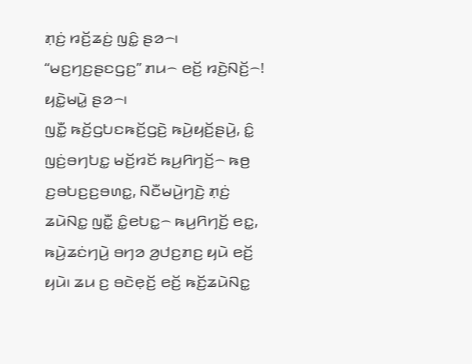ꤊ꤫ꤢꤦ꤬ ꤙꤢꤩ꤬ꤘꤢꤦ꤬ ꤜꤢꤨ꤭ ꤔꤤ꤮꤯ “ꤗꤢ꤬ꤚꤢ꤬ꤔꤢꤞꤢ꤬” ꤊꤣ꤮ ꤕꤢꤩ꤬ ꤙꤢꤧ꤬ꤡꤢꤩ꤬꤮! ꤟꤢꤧ꤭ꤗꤣꤧ꤭ ꤔꤤ꤮꤯
ꤜꤢꤪ꤭ ꤒꤢꤩ꤬ꤞꤝꤢꤒꤢꤩ꤬ꤞꤢꤧ꤬ ꤒꤣꤧ꤬ꤟꤢꤩ꤬ꤔꤣꤧ꤬, ꤢꤨ꤭ ꤜꤢꤦ꤬ꤋꤚꤝꤢ꤭ ꤗꤢꤩ꤬ꤙꤢꤩ ꤒꤣ꤬ꤖꤚꤢꤩ꤬꤮ ꤒꤥ꤬ ꤢ꤬ꤋꤝꤢ꤬ꤢ꤬ꤋꤛꤢ꤭, ꤡꤢꤪꤗꤣꤧ꤬ꤚꤢꤧ꤬ ꤊ꤫ꤢꤦ꤬ ꤘꤣꤧꤡꤢ꤭ ꤜꤢꤪ꤭ ꤢꤨ꤭ꤕꤝꤢ꤭꤮ ꤒꤣ꤬ꤖꤚꤢꤩ꤬ ꤕꤢ꤭, ꤒꤣꤧ꤬ꤘꤢꤦꤚꤣꤧ꤬ ꤋꤚꤤ ꤤ꤬ꤓꤢ꤬ꤊꤢ꤬ ꤟꤣꤧ ꤕꤢꤩ꤬ ꤟꤣꤧ꤯ ꤘꤣ ꤢ꤬ ꤋꤢꤧꤕ꤫ꤢꤩ꤬ ꤕꤢꤩ꤬ ꤒꤢꤩ꤬ꤘꤣꤧꤡꤢ꤭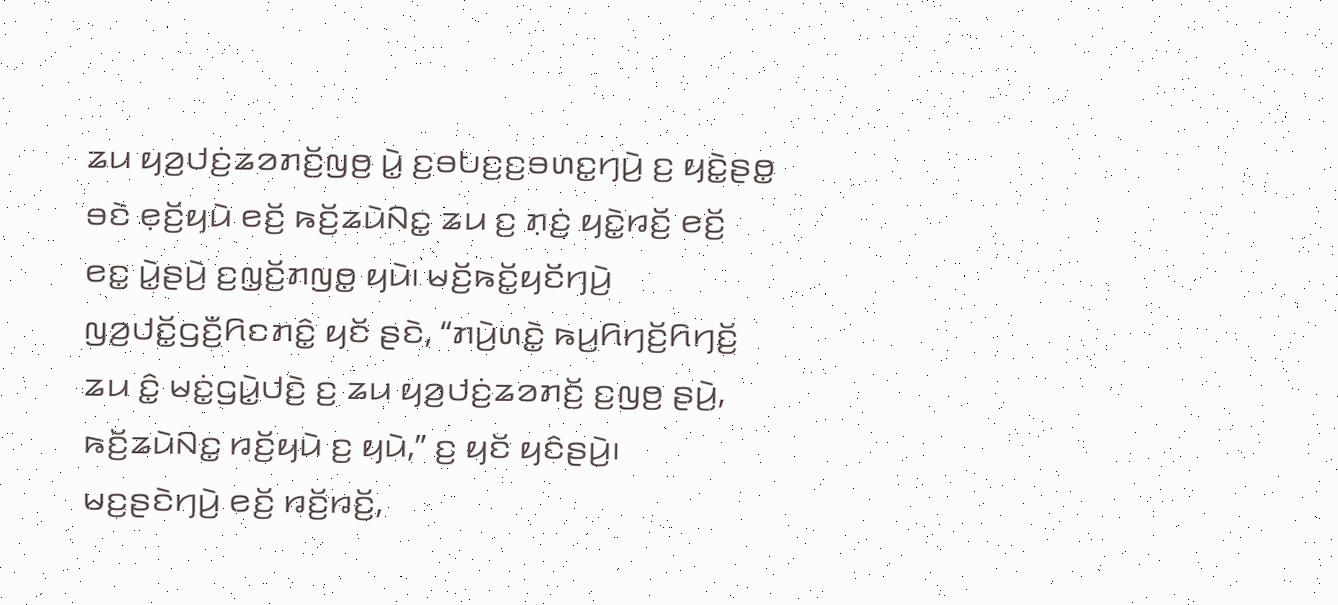ꤘꤣ ꤟꤤ꤬ꤓꤢꤦ꤬ꤘꤤꤊꤢꤩ꤬ꤜꤥ꤬ ꤣꤧ꤭ ꤢ꤬ꤋꤝꤢ꤬ꤢ꤬ꤋꤛꤢ꤭ꤚꤣꤧ꤬ ꤢ꤬ ꤟꤢꤧ꤭ꤔꤥ꤭ ꤋꤢꤧ ꤕ꤫ꤢꤩ꤬ꤟꤣꤧ ꤕꤢꤩ꤬ ꤒꤢꤩ꤬ꤘꤣꤧꤡꤢ꤭ ꤘꤣ ꤢ꤬ ꤊ꤫ꤢꤦ꤬ ꤟꤢꤧ꤭ꤙꤢꤩ꤬ ꤕꤢꤩ꤬ ꤕꤢ꤭ ꤣꤧ꤭ꤔꤣꤧ꤬ ꤢ꤬ꤜ꤫ꤢꤩ꤬ꤊꤜꤥ꤭ ꤟꤣꤧ꤯ ꤗꤢꤩ꤬ꤒꤢꤩ꤭ꤟꤢꤩꤚꤣꤧ꤬ ꤜꤤ꤬ꤓꤢꤩ꤭ꤞꤢꤪ꤬ꤖꤢꤊꤢꤨ꤭ ꤟꤢꤩ ꤔꤢꤧ, “ꤊꤣꤧ꤬ꤛꤢꤧ꤭ ꤒꤣ꤬ꤖꤚꤢꤩ꤬ꤖꤚꤢꤩ꤬ ꤘꤣ ꤢꤨ꤭ ꤗꤢꤦ꤭ꤞꤣꤧ꤭ꤓꤢꤧ꤬ ꤢ꤬ ꤘꤣ ꤟꤤ꤬ꤓꤢꤦ꤬ꤘꤤꤊꤢꤩ꤬ ꤢ꤬ꤜꤥ꤬ ꤔꤣꤧ꤬, ꤒꤢꤩ꤬ꤘꤣꤧꤡꤢ꤭ ꤙꤢꤩ꤬ꤟꤣꤧ ꤢ꤬ ꤟꤣꤧ,” ꤢ꤬ ꤟꤢꤩ ꤟꤢꤨꤔꤣꤧ꤬꤯
ꤗꤢ꤬ꤔꤢꤧꤚꤣꤧ꤬ ꤕꤢꤩ꤬ ꤙꤢꤩ꤬ꤙꤢꤩ꤬,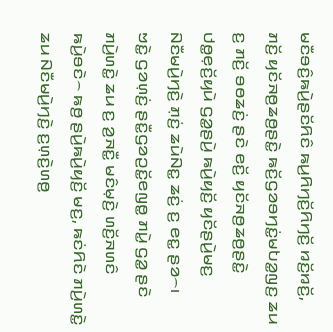ꤗꤢꤪꤋꤢꤨ꤬ꤒꤣꤧ꤬ꤔꤢꤩꤖꤢꤨ ꤒꤣ꤬ꤖꤚꤢꤩ꤬ꤖꤚꤢꤩ꤬ ꤙꤢꤩ꤬ꤙꤢꤩ꤬, ꤊꤢꤩ꤬ ꤟꤢꤩꤏꤥ꤬ꤘꤥ꤬ꤔꤢꤧ꤭ ꤒꤢꤩ꤬ꤞꤤꤋꤚꤢꤦ꤭ꤗꤝꤤ꤭ꤜꤢ꤬ ꤘꤣ ꤢ꤬ ꤊꤢꤩ꤬ ꤋꤥꤘꤢꤦ꤬ ꤔꤢꤧ ꤕꤢꤩ꤬ ꤟꤢꤩꤏꤥ꤬ꤘꤥ꤬ꤔꤢꤧ꤭ ꤓꤥ꤭ꤕ꤫ꤢꤩ꤬ꤟꤣꤧ ꤞꤤ꤭ꤔꤣꤧ꤬ ꤒꤣꤧ꤬ꤟꤢꤩ꤬ ꤟꤢꤩꤔꤣꤧ꤬ꤗꤢ꤬ ꤡꤢꤪꤗꤣꤧ꤬ꤚꤢꤧ꤬ ꤊ꤫ꤢꤦ꤬ ꤘꤣꤧꤡꤢ꤭ ꤘꤢꤦ꤬ ꤢ꤬ ꤕꤢ꤭ ꤔꤤ꤮꤯
ꤠꤢꤧ꤭ ꤞꤤꤛ꤫ꤢꤦ꤬ ꤔꤢꤪ꤭ꤞꤤꤑꤢꤩ꤭ꤕꤜꤥ꤭ ꤊꤣꤧ꤭ ꤞꤤ꤭ ꤔꤢꤧ ꤊꤣꤧ꤬ꤛꤢꤧ꤭ ꤘꤣ ꤢ꤬ ꤤ꤬ꤏꤢꤪ꤭ ꤗꤢꤨꤗ꤫ꤢꤧ꤬ ꤛꤢꤩ꤬ꤏꤛꤢꤨ ꤒꤣꤧ꤬ꤋꤢꤧ꤮ ꤒꤥ꤬ ꤔꤣꤧ꤬ꤒꤣꤧ꤬ꤟꤢꤩ꤬ ꤗꤢ꤬, ꤒꤢꤦꤖꤢꤧ ꤊꤣꤧ꤬ꤛꤢꤧ꤭ ꤘꤣ ꤡꤢꤪꤗꤣꤧ꤬ꤚꤢꤧ꤬ ꤢ꤬ꤛ꤫ꤢꤧ꤬ꤛꤥ꤬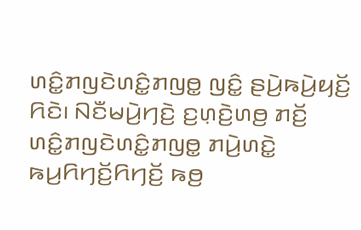ꤛꤢꤨ꤭ꤊꤜꤢꤧꤛꤢꤨ꤭ꤊꤜꤥ꤭ ꤜꤢꤨ꤭ ꤔꤣꤧ꤬ꤒꤣꤧ꤬ꤟꤢꤩ꤬ ꤖꤢꤧ꤯ ꤡꤢꤪꤗꤣꤧ꤬ꤚꤢꤧ꤬ ꤢ꤬ꤛ꤫ꤢꤧ꤬ꤛꤥ꤬ ꤊꤢꤩ꤬ ꤛꤢꤨ꤭ꤊꤜꤢꤧꤛꤢꤨ꤭ꤊꤜꤥ꤭ ꤊꤣꤧ꤬ꤛꤢꤧ꤭ ꤒꤣ꤬ꤖꤚꤢꤩ꤬ꤖꤚꤢꤩ꤬ ꤒꤥ꤬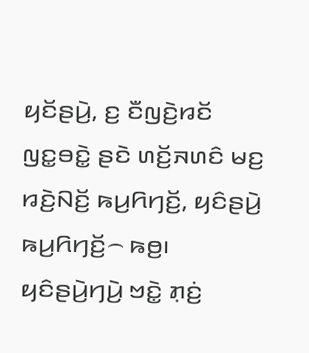ꤟꤢꤩꤔꤣꤧ꤬, ꤢ꤬ ꤢꤪꤜꤢꤧ꤬ꤙꤢꤩ ꤜꤢ꤭ꤋꤢꤧ꤭ ꤔꤢꤧ ꤛꤢꤩ꤬ꤏꤛꤢꤨ ꤗꤢ꤬ ꤙꤢꤧ꤬ꤡꤢꤩ꤬ ꤒꤣ꤬ꤖꤚꤢꤩ꤬, ꤟꤢꤨꤔꤣꤧ꤬ ꤒꤣ꤬ꤖꤚꤢꤩ꤬꤮ ꤒꤥ꤬꤯
ꤟꤢꤨꤔꤣꤧ꤬ꤚꤣꤧ꤬ ꤠꤢꤧ꤭ ꤊ꤫ꤢꤦ꤬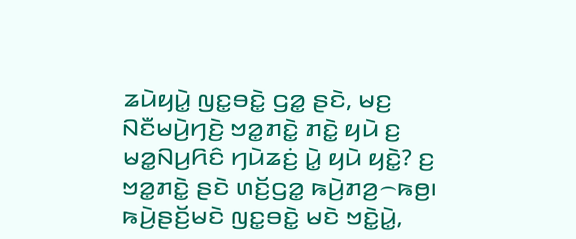ꤘꤣꤧꤟꤣꤧ꤭ ꤜꤢ꤭ꤋꤢꤧ꤭ ꤞꤤ꤭ ꤔꤢꤧ, ꤗꤢ꤬ ꤡꤢꤪꤗꤣꤧ꤬ꤚꤢꤧ꤬ ꤠꤤ꤭ꤊꤢꤧ꤭ ꤊꤢꤧ꤭ ꤟꤣꤧ ꤢ꤬ ꤗꤤ꤭ꤡꤣ꤬ꤖꤢꤨ ꤚꤣꤧꤘꤢꤦ꤬ ꤣꤧ꤭ ꤟꤣꤧ ꤟꤢꤧ꤭? ꤢ꤬ ꤠꤤ꤭ꤊꤢꤧ꤭ ꤔꤢꤧ ꤛꤢꤩ꤬ꤞꤤ꤭ ꤒꤣꤧ꤬ꤊꤤ꤬꤮ꤒꤥ꤬꤯ ꤒꤣꤧ꤬ꤔꤢꤩ꤬ꤗꤢꤧ ꤜꤢ꤭ꤋꤢꤧ꤭ ꤗꤢꤧ ꤠꤢꤧ꤭ꤣꤧ꤭,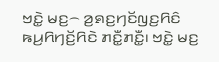ꤠꤢꤧ꤭ ꤗꤢ꤬꤮ ꤤ꤬ꤎꤢ꤬ꤚꤢꤩꤜꤢ꤬ꤖꤢꤨ ꤒꤣ꤬ꤖꤚꤢꤩ꤬ꤖꤢꤧ ꤊꤢꤪ꤭ꤊꤢꤪ꤭꤯ ꤠꤢꤧ꤭ ꤗꤢ꤬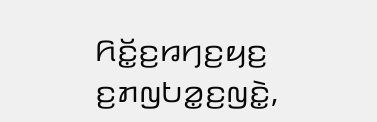ꤖꤢꤩ꤭ꤢ꤬ꤙꤚꤢ꤬ꤟꤢ꤬ ꤢ꤬ꤊꤜꤝꤤ꤭ꤢ꤬ꤜꤢꤧ꤭,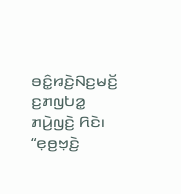ꤋꤢꤨ꤭ꤙꤢꤧ꤬ꤡꤢ꤬ꤗꤢꤩ꤬ ꤢ꤬ꤊꤜꤝꤤ꤭ ꤊꤣꤧ꤬ꤜꤢꤧ꤬ ꤖꤢꤧ꤯
“ꤕ꤫ꤥ꤬ꤠ꤫ꤢꤧ꤬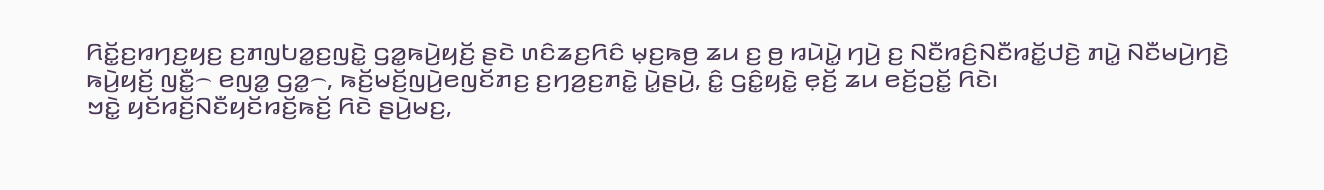ꤖꤢꤩ꤭ꤢ꤬ꤙꤚꤢ꤬ꤟꤢ꤬ ꤢ꤬ꤊꤜꤝꤤ꤭ꤢ꤬ꤜꤢꤧ꤭ ꤞꤤ꤭ꤒꤣꤧ꤬ꤟꤢꤩ꤬ ꤔꤢꤧ ꤛꤢꤨꤘꤢ꤬ꤖꤢꤨ ꤗ꤫ꤢ꤬ꤒꤥ꤬ ꤘꤣ ꤢ꤬ ꤥ꤬ ꤙꤣꤧꤣꤧ꤭ ꤚꤣꤧ꤬ ꤢ꤬ ꤡꤢꤪꤙꤢꤨ꤬ꤡꤢꤪꤙꤢꤩ꤭ꤓꤢꤧ꤬ ꤊꤣꤧ꤭ ꤡꤢꤪꤗꤣꤧ꤬ꤚꤢꤧ꤬ ꤒꤣꤧ꤬ꤟꤢꤩ꤬ ꤜꤢꤪ꤭꤮ ꤕꤜꤤ꤭ ꤞꤤ꤭꤮, ꤒꤢꤩ꤬ꤗꤢꤩ꤬ꤜꤣꤧ꤬ꤕꤜꤢꤩꤊꤢ꤬ ꤢ꤬ꤚꤤ꤬ꤢ꤬ꤊꤢꤧ꤭ ꤣꤧ꤭ꤔꤣꤧ꤬, ꤢꤨ꤭ ꤞꤢꤨ꤭ꤟꤢꤧ꤭ ꤕ꤫ꤢꤩ꤬ ꤘꤣ ꤕꤢꤩ꤬ꤑꤢꤩ꤭ ꤖꤢꤧ꤯
ꤠꤢꤧ꤭ ꤟꤢꤩꤙꤢꤩ꤬ꤡꤢꤪꤟꤢꤩꤙꤢꤩ꤬ꤒꤢꤩ꤬ ꤖꤢꤧ ꤔꤣꤧ꤬ꤗꤢ꤬,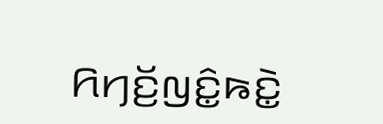ꤖꤚꤢꤩ꤬ꤜꤢꤨ꤭ꤒꤢꤧ꤭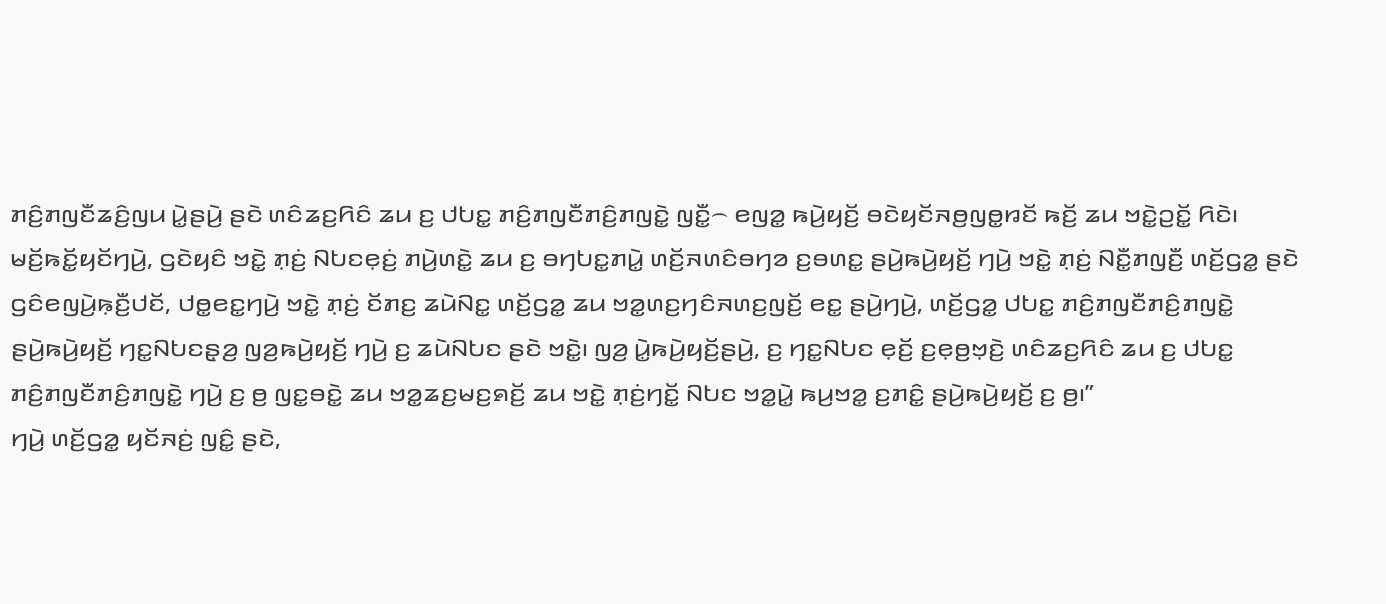ꤊꤢꤨ꤬ꤊꤜꤢꤪꤘꤢꤨ꤬ꤜꤣ ꤣꤧ꤭ꤔꤣꤧ꤬ ꤔꤢꤧ ꤛꤢꤨꤘꤢ꤬ꤖꤢꤨ ꤘꤣ ꤢ꤬ ꤓꤝꤢ꤭ ꤊꤢꤨ꤬ꤊꤜꤢꤪꤊꤢꤨ꤬ꤊꤜꤢꤧ꤭ ꤜꤢꤪ꤭꤮ ꤕꤜꤤ꤭ ꤒꤣꤧ꤬ꤟꤢꤩ꤬ ꤋꤢꤧꤟꤢꤩꤏꤥ꤬ꤜꤥ꤭ꤙꤢꤩ ꤒꤢꤩ꤬ ꤘꤣ ꤠꤢꤧ꤭ꤑꤢꤩ꤭ ꤖꤢꤧ꤯ ꤗꤢꤩ꤬ꤒꤢꤩ꤭ꤟꤢꤩꤚꤣꤧ꤬, ꤞꤢꤧꤟꤢꤨ ꤠꤢꤧ꤭ ꤊ꤫ꤢꤦ꤬ ꤡꤝꤢꤕ꤫ꤢꤦ꤬ ꤊꤣꤧ꤬ꤛꤢꤧ꤭ ꤘꤣ ꤢ꤬ ꤋꤚꤝꤢ꤭ꤊꤣꤧ꤭ ꤛꤢꤩ꤬ꤏꤛꤢꤨꤋꤚꤤ ꤢ꤬ꤋꤛꤢ꤭ ꤔꤣꤧ꤬ꤒꤣꤧ꤬ꤟꤢꤩ꤬ ꤚꤣꤧ꤬ ꤠꤢꤧ꤭ ꤊ꤫ꤢꤦ꤬ ꤡꤢꤪ꤭ꤊꤜꤢꤪ꤬ ꤛꤢꤩ꤬ꤞꤤ꤭ ꤔꤢꤧ ꤞꤢꤨꤕꤜꤣꤧ꤬ꤒ꤫ꤢꤪ꤬ꤓꤢꤩ, ꤓꤥ꤭ꤕꤢ꤭ꤚꤣꤧ꤬ ꤠꤢꤧ꤭ ꤊ꤫ꤢꤦ꤬ ꤢꤩꤊꤢ꤬ ꤘꤣꤧꤡꤢ꤭ ꤛꤢꤩ꤬ꤞꤤ꤭ ꤘꤣ ꤠꤤ꤭ꤛꤢ꤬ꤚꤢꤨꤏꤛꤢ꤬ꤜꤢꤩ꤬ ꤕꤢ꤭ ꤔꤣꤧ꤬ꤚꤣꤧ꤬, ꤛꤢꤩ꤬ꤞꤤ꤭ ꤓꤝꤢ꤭ ꤊꤢꤨ꤬ꤊꤜꤢꤪꤊꤢꤨ꤬ꤊꤜꤢꤧ꤭ ꤔꤣꤧ꤬ꤒꤣꤧ꤬ꤟꤢꤩ꤬ ꤚꤢ꤭ꤡꤝꤢꤔ꤫ꤤ꤬ ꤜꤤ꤬ꤒꤣꤧ꤬ꤟꤢꤩ꤬ ꤚꤣꤧ꤬ ꤢ꤬ ꤘꤣꤧꤡꤝꤢ ꤔꤢꤧ ꤠꤢꤧ꤭꤯ ꤜꤤ꤬ ꤣꤧ꤭ꤒꤣꤧ꤬ꤟꤢꤩ꤬ꤔꤣꤧ꤬, ꤢ꤬ ꤚꤢ꤭ꤡꤝꤢ ꤕ꤫ꤢꤩ꤬ ꤢ꤬ꤕ꤫ꤥ꤬ꤠ꤫ꤢꤧ꤬ ꤛꤢꤨꤘꤢ꤬ꤖꤢꤨ ꤘꤣ ꤢ꤬ ꤓꤝꤢ꤭ ꤊꤢꤨ꤬ꤊꤜꤢꤪꤊꤢꤨ꤬ꤊꤜꤢꤧ꤭ ꤚꤣꤧ꤬ ꤢ꤬ ꤥ꤬ ꤜꤢ꤭ꤋꤢꤧ꤭ ꤘꤣ ꤠꤤ꤭ꤘꤢ꤬ꤗꤢ꤬ꤎꤢꤩ꤬ ꤘꤣ ꤠꤢꤧ꤭ ꤊ꤫ꤢꤦ꤬ꤚꤢꤩ꤭ ꤡꤝꤢ ꤠꤤ꤭ꤣꤧ꤭ ꤒꤣ꤬ꤠꤤ꤭ ꤢ꤬ꤊꤢꤨ꤭ ꤔꤣꤧ꤬ꤒꤣꤧ꤬ꤟꤢꤩ꤬ ꤢ꤬ ꤥ꤬꤯”
ꤚꤣꤧ꤬ ꤛꤢꤩ꤬ꤞꤤ꤭ ꤟꤢꤩꤏꤢꤦ꤬ ꤜꤢꤨ꤭ ꤔꤢꤧ,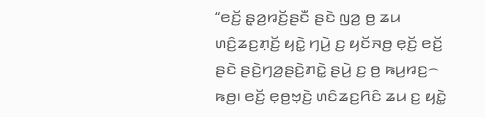“ꤕꤢꤩ꤬ ꤔ꤫ꤤ꤬ꤙꤢꤩ꤬ꤔꤢꤪ ꤔꤢꤧ ꤜꤤ꤬ ꤥ꤬ ꤘꤣ ꤛꤢꤨ꤬ꤘꤢ꤬ꤊ꤫ꤢꤩ꤬ ꤟꤢꤧ꤭ ꤚꤣꤧ꤬ ꤢ꤬ ꤟꤢꤩꤏꤥ꤬ ꤕ꤫ꤢꤩ꤬ ꤕꤢꤩ꤬ ꤔꤢꤧ ꤔꤢꤧ꤬ꤚꤤ꤬ꤔꤢꤧ꤬ꤊꤢꤧ꤭ ꤔꤣꤧ꤬ ꤢ꤬ ꤥ꤬ ꤒꤣ꤬ꤙꤢ꤬꤮ ꤒꤥ꤬꤯ ꤕꤢꤩ꤬ ꤕ꤫ꤥ꤬ꤠ꤫ꤢꤧ꤬ ꤛꤢꤨꤘꤢ꤬ꤖꤢꤨ ꤘꤣ ꤢ꤬ ꤟꤢꤧ꤭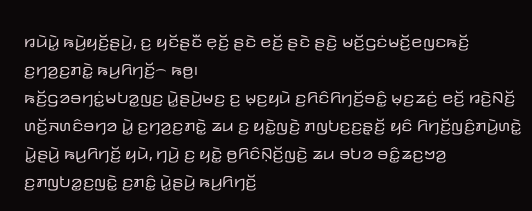ꤙꤣꤧꤣꤧ꤭ ꤒꤣꤧ꤬ꤟꤢꤩ꤬ꤔꤣꤧ꤬, ꤢ꤬ ꤟꤢꤩꤔꤢꤪ ꤕ꤫ꤢꤩ꤬ ꤔꤢꤧ ꤕꤢꤩ꤬ ꤔꤢꤧ ꤔꤢꤧ꤬ ꤗꤢꤩ꤬ꤞꤢꤦꤗꤢꤩ꤬ꤕꤜꤢꤒꤢꤩ꤬ ꤢ꤬ꤚꤤ꤬ꤢ꤬ꤊꤢꤧ꤭ ꤒꤣ꤬ꤖꤚꤢꤩ꤬꤮ ꤒꤥ꤬꤯
ꤒꤢꤩ꤬ꤞꤤꤋꤚꤢꤦ꤭ꤗꤝꤤ꤭ꤜꤢ꤬ ꤣꤧ꤭ꤔꤣꤧ꤬ꤗꤢ꤬ ꤢ꤬ ꤗ꤫ꤢ꤬ꤟꤣꤧ ꤢ꤬ꤖꤢꤨꤖꤚꤢꤩ꤬ꤋꤢꤨ꤭ ꤗ꤫ꤢ꤬ꤘꤢꤦ꤬ ꤕꤢꤩ꤬ ꤙꤢꤧ꤬ꤡꤢꤩ꤬ ꤛꤢꤩ꤬ꤏꤛꤢꤨꤋꤚꤤ ꤣꤧ꤭ ꤢ꤬ꤚꤤ꤬ꤢ꤬ꤊꤢꤧ꤭ ꤘꤣ ꤢ꤬ ꤟꤢꤧ꤭ꤜꤢꤧ꤬ ꤊꤜꤝꤢ꤬ꤢ꤬ꤔ꤫ꤢꤩ꤬ ꤟꤢꤨ ꤖꤚꤢꤩ꤬ꤜꤢꤨ꤬ꤊꤣꤧ꤬ꤛꤢꤧ꤭ ꤣꤧ꤭ꤔꤣꤧ꤬ ꤒꤣ꤬ꤖꤚꤢꤩ꤬ ꤟꤣꤧ, ꤚꤣꤧ꤬ ꤢ꤬ ꤟꤢꤧ꤭ ꤥ꤬ꤖꤢꤨꤡ꤫ꤢꤩ꤬ꤜꤢꤧ꤬ ꤘꤣ ꤋꤝꤤ ꤋꤢꤨ꤭ꤘꤢ꤬ꤠꤤ꤬ ꤢ꤬ꤊꤜꤝꤤ꤭ꤢ꤬ꤜꤢꤧ꤭ ꤢ꤬ꤊꤢꤨ꤭ ꤣꤧ꤭ꤔꤣꤧ꤬ ꤒꤣ꤬ꤖꤚꤢꤩ꤬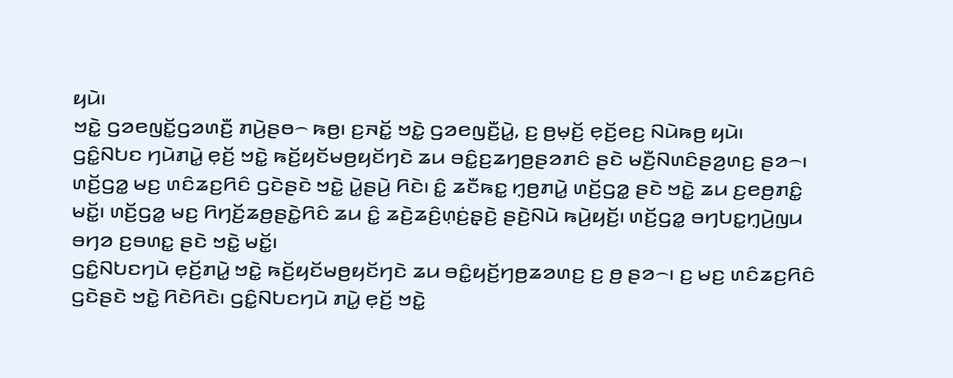ꤟꤣꤧ꤯
ꤠꤢꤧ꤭ ꤞꤤꤕꤜꤢꤩ꤭ꤞꤤꤛꤢꤪ꤬ ꤊꤣꤧ꤬ꤔꤥ꤮ ꤒꤥ꤬꤯ ꤢ꤬ꤏꤢꤩ꤭ ꤠꤢꤧ꤭ ꤞꤤꤕꤜꤢꤪ꤬ꤣꤧ꤭, ꤢ꤬ ꤥ꤬ꤗ꤫ꤢꤩ꤬ ꤕ꤫ꤢꤩ꤬ꤕꤢ꤬ ꤡꤣꤧꤒꤥ꤬ ꤟꤣꤧ꤯
ꤞꤢꤨ꤭ꤡꤝꤢ ꤚꤣꤧꤊꤣꤧ꤭ ꤕ꤫ꤢꤩ꤬ ꤠꤢꤧ꤭ ꤒꤢꤩ꤬ꤟꤢꤩꤗꤥ꤬ꤟꤢꤩꤚꤢꤧ ꤘꤣ ꤋꤢꤨ꤭ꤢ꤬ꤘꤚꤥ꤬ꤔꤤꤊꤢꤨ ꤔꤢꤧ ꤗꤢꤪ꤬ꤡꤛꤢꤨꤔꤤ꤬ꤛꤢ꤬ ꤔꤤ꤮꤯ ꤛꤢꤩ꤬ꤞꤤ꤭ ꤗꤢ꤬ ꤛꤢꤨꤘꤢ꤬ꤖꤢꤨ ꤞꤢꤧꤔꤢꤧ ꤠꤢꤧ꤭ ꤣꤧ꤭ꤔꤣꤧ꤬ ꤖꤢꤧ꤯ ꤢꤨ꤭ ꤘꤢꤪꤒꤢ꤭ ꤚ꤫ꤥ꤬ꤊꤣꤧ꤭ ꤛꤢꤩ꤬ꤞꤤ꤭ ꤔꤢꤧ ꤠꤢꤧ꤭ ꤘꤣ ꤢ꤬ꤕꤥ꤬ꤊꤢꤨ꤭ ꤗꤢꤩ꤭꤯ ꤛꤢꤩ꤬ꤞꤤ꤭ ꤗꤢ꤬ ꤖꤚꤢꤩ꤬ꤘꤥ꤬ꤔꤢꤧ꤭ꤖꤢꤨ ꤘꤣ ꤢꤨ꤭ ꤘꤢꤧ꤬ꤘꤢꤨ꤬ꤛ꤫ꤢꤦ꤬ꤔ꤫ꤢꤧ꤬ ꤔꤢꤧ꤬ꤡꤣꤧ ꤒꤣꤧ꤬ꤟꤢꤩ꤬꤯ ꤛꤢꤩ꤬ꤞꤤ꤭ ꤋꤚꤝꤢ꤭ꤚ꤫ꤣꤧ꤬ꤜꤣ ꤋꤚꤤ ꤢ꤬ꤋꤛꤢ꤭ ꤔꤢꤧ ꤠꤢꤧ꤭ ꤗꤢꤩ꤭꤯
ꤞꤢꤨ꤭ꤡꤝꤢꤚꤣꤧ ꤕ꤫ꤢꤩ꤬ꤊꤣꤧ꤭ ꤠꤢꤧ꤭ ꤒꤢꤩ꤬ꤟꤢꤩꤗꤥ꤬ꤟꤢꤩꤚꤢꤧ ꤘꤣ ꤋꤢꤨ꤭ꤟꤢꤩ꤬ꤚꤥ꤬ꤘꤤꤛꤢ꤬ ꤢ꤬ ꤥ꤬ ꤔꤤ꤮꤯ ꤢ꤬ ꤗꤢ꤬ ꤛꤢꤨꤘꤢ꤬ꤖꤢꤨ ꤞꤢꤧꤔꤢꤧ ꤠꤢꤧ꤭ ꤖꤢꤧꤖꤢꤧ꤯ ꤞꤢꤨ꤭ꤡꤝꤢꤚꤣꤧ ꤊꤣꤧ꤭ ꤕ꤫ꤢꤩ꤬ ꤠꤢꤧ꤭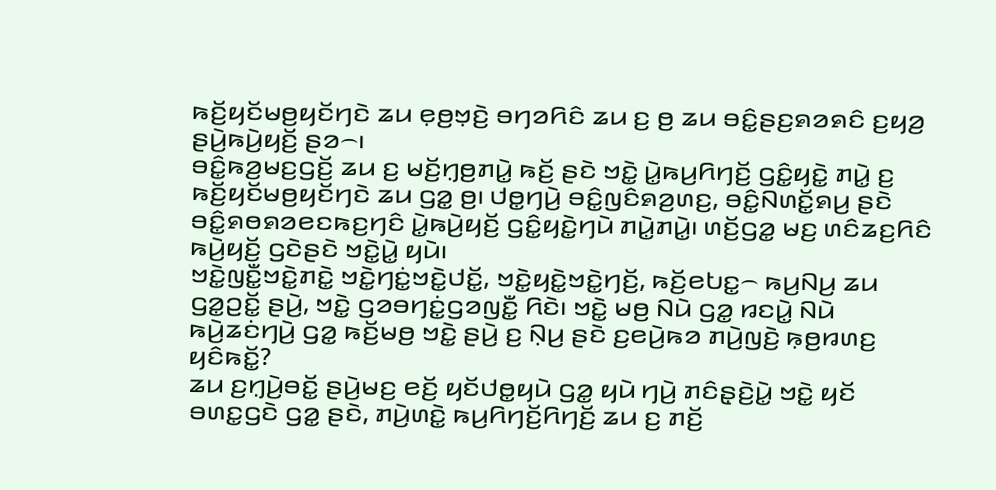ꤒꤢꤩ꤬ꤟꤢꤩꤗꤥ꤬ꤟꤢꤩꤚꤢꤧ ꤘꤣ ꤕ꤫ꤥ꤬ꤠ꤫ꤢꤧ꤬ ꤋꤚꤤꤖꤢꤨ ꤘꤣ ꤢ꤬ ꤥ꤬ ꤘꤣ ꤋꤢꤨ꤭ꤔꤢ꤬ꤎꤤꤎꤢꤨ ꤢ꤬ꤟꤤ꤬ ꤔꤣꤧ꤬ꤒꤣꤧ꤬ꤟꤢꤩ꤬ ꤔꤤ꤮꤯
ꤋꤢꤨ꤭ꤒꤤ꤬ꤗꤢ꤬ꤞꤢꤩ꤬ ꤘꤣ ꤢ꤬ ꤗꤢꤩ꤬ꤚ꤫ꤥ꤬ꤊꤣꤧ꤭ ꤒꤢꤩ꤬ ꤔꤢꤧ ꤠꤢꤧ꤭ ꤣꤧ꤭ꤒꤣ꤬ꤖꤚꤢꤩ꤬ ꤞꤢꤨ꤭ꤟꤢꤧ꤭ ꤊꤣꤧ꤭ ꤢ꤬ ꤒꤢꤩ꤬ꤟꤢꤩꤗꤥ꤬ꤟꤢꤩꤚꤢꤧ ꤘꤣ ꤞꤤ꤭ ꤥ꤬꤯ ꤓꤥ꤭ꤚꤣꤧ꤬ ꤋꤢꤨ꤭ꤜꤢꤨꤎꤤ꤬ꤛꤢ꤬, ꤋꤢꤨ꤭ꤡꤛꤢꤩ꤭ꤎꤣ꤬ ꤔꤢꤧ ꤋꤢꤨ꤭ꤎꤥꤎꤤꤕꤢꤒꤢ꤬ꤚꤢꤨ ꤣꤧ꤭ꤒꤣꤧ꤬ꤟꤢꤩ꤬ ꤞꤢꤨ꤭ꤟꤢꤧ꤭ꤚꤣꤧ ꤊꤣꤧ꤭ꤊꤣꤧ꤭꤯ ꤛꤢꤩ꤬ꤞꤤ꤭ ꤗꤢ꤬ ꤛꤢꤨꤘꤢ꤬ꤖꤢꤨ ꤒꤣꤧ꤬ꤟꤢꤩ꤬ ꤞꤢꤧꤔꤢꤧ ꤠꤢꤧ꤭ꤣꤧ꤭ ꤟꤣꤧ꤯
ꤠꤢꤧ꤭ꤜꤢꤪ꤭ꤠꤢꤧ꤭ꤊꤢꤧ꤭ ꤠꤢꤧ꤭ꤚꤢꤦ꤭ꤠꤢꤧ꤭ꤓꤢꤩ꤭, ꤠꤢꤧ꤭ꤟꤢꤧ꤭ꤠꤢꤧ꤭ꤚꤢꤩ꤬, ꤒꤢꤩ꤬ꤕꤝꤢ꤭꤮ ꤒꤣ꤬ꤡꤣ꤬ ꤘꤣ ꤞꤤ꤭ꤑꤢꤩ꤭ ꤔꤣꤧ꤬, ꤠꤢꤧ꤭ ꤞꤤꤋꤚꤢꤦ꤭ꤞꤤꤜꤢꤪ꤭ ꤖꤢꤧ꤯ ꤠꤢꤧ꤭ ꤗꤥ꤬ ꤡꤣꤧ ꤞꤤ꤭ ꤙꤢꤣꤧ꤭ ꤡꤣꤧ ꤒꤣꤧ꤬ꤘꤢꤦꤚꤣꤧ꤬ ꤞꤤ꤭ ꤒꤢꤩ꤬ꤗꤥ꤬ ꤠꤢꤧ꤭ ꤔꤣꤧ꤬ ꤢ꤬ ꤡ꤫ꤣ꤬ ꤔꤢꤧ ꤢ꤬ꤕꤣꤧ꤬ꤒꤤ ꤊꤣꤧ꤬ꤜꤢꤧ꤬ ꤒ꤫ꤥ꤬ꤙꤛꤢ꤬ ꤟꤢꤨꤒꤢꤩ꤭?
ꤘꤣ ꤢ꤬ꤚ꤫ꤣꤧ꤬ꤋꤢꤩ꤭ ꤔꤣꤧ꤬ꤗꤢ꤬ ꤕꤢꤩ꤬ ꤟꤢꤩꤓꤥ꤭ꤟꤣꤧ ꤞꤤ꤭ ꤟꤣꤧ ꤚꤣꤧ꤬ ꤊꤢꤨꤔ꤫ꤢꤧ꤬ꤣꤧ꤭ ꤠꤢꤧ꤭ ꤟꤢꤩ ꤋꤛꤢ꤭ꤞꤢꤧ ꤞꤤ꤭ ꤔꤢꤧ, ꤊꤣꤧ꤬ꤛꤢꤧ꤭ ꤒꤣ꤬ꤖꤚꤢꤩ꤬ꤖꤚꤢꤩ꤬ ꤘꤣ ꤢ꤬ ꤊꤢꤩ꤬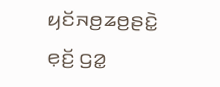ꤟꤢꤩꤏꤥ꤬ꤘꤥ꤬ꤔꤢꤧ꤭ ꤕ꤫ꤢꤩ꤬ ꤞꤤ꤭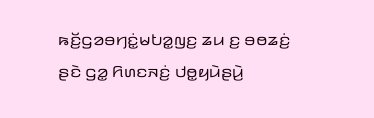ꤒꤢꤩ꤬ꤞꤤꤋꤚꤢꤦ꤭ꤗꤝꤤ꤭ꤜꤢ꤬ ꤘꤣ ꤢ꤬ ꤋꤥꤘꤢꤦ꤬ ꤔꤢꤧ ꤞꤤ꤭ ꤖꤛꤢꤏꤢꤦ꤬ ꤓꤥ꤭ꤟꤣꤧꤔꤣꤧ꤬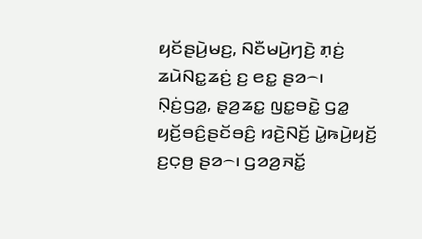ꤟꤢꤩꤔꤣꤧ꤬ꤗꤢ꤬, ꤡꤢꤪꤗꤣꤧ꤬ꤚꤢꤧ꤬ ꤊ꤫ꤢꤦ꤬ ꤘꤣꤧꤡꤢ꤭ꤘꤢꤦ꤬ ꤢ꤬ ꤕꤢ꤭ ꤔꤤ꤮꤯
ꤡ꤫ꤢꤦ꤬ꤞꤤ꤭, ꤔ꤫ꤤ꤬ꤘꤢ꤭ ꤜꤢ꤭ꤋꤢꤧ꤭ ꤞꤤ꤭ ꤟꤢꤩ꤬ꤋꤢꤨ꤬ꤔꤢꤩꤋꤢꤨ꤬ ꤙꤢꤧ꤬ꤡꤢꤩ꤬ ꤣꤧ꤭ꤒꤣꤧ꤬ꤟꤢꤩ꤬ ꤢ꤬ꤍ꤫ꤥ꤬ ꤔꤤ꤮꤯ ꤞꤤꤤ꤬ꤏꤢꤩ꤭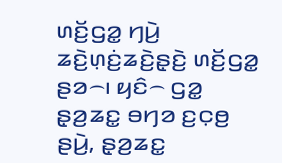ꤛꤢꤩ꤬ꤞꤤ꤭ ꤚꤣꤧ꤬ ꤘꤢꤧ꤬ꤛ꤫ꤢꤦ꤬ꤘꤢꤧ꤬ꤔ꤫ꤢꤧ꤬ ꤛꤢꤩ꤬ꤞꤤ꤭ ꤔꤤ꤮꤯ ꤟꤢꤨ꤮ ꤞꤤ꤭ ꤔ꤫ꤤ꤬ꤘꤢ꤭ ꤋꤚꤤ ꤢ꤬ꤍ꤫ꤥ꤬ ꤔꤣꤧ꤬, ꤔ꤫ꤤ꤬ꤘꤢ꤭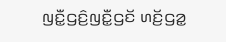ꤜꤢꤪ꤭ꤞꤢꤨ꤬ꤜꤢꤪ꤭ꤞꤢꤩ ꤛꤢꤩ꤬ꤞꤤ꤭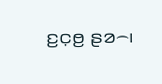ꤢ꤬ꤍ꤫ꤥ꤬ ꤔꤤ꤮꤯